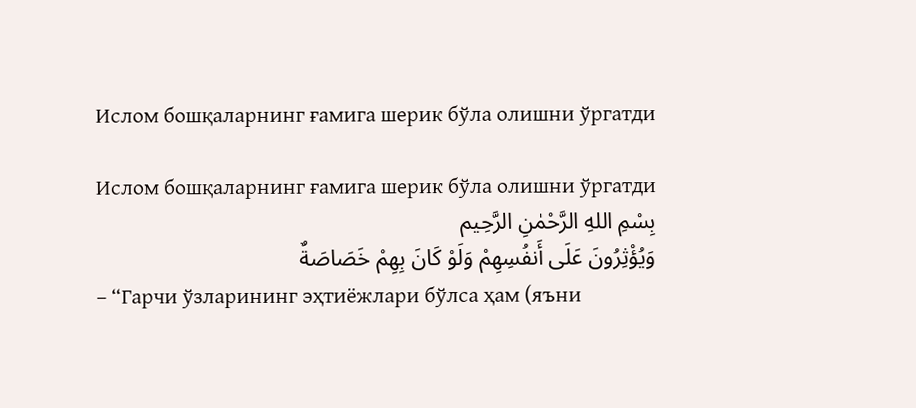Ислом бошқаларнинг ғамига шерик бўла олишни ўргатди

Ислом бошқаларнинг ғамига шерик бўла олишни ўргатди
بِسْمِ اللهِ الرَّحْمٰنِ الرَّحِيم
وَيُؤْثِرُونَ عَلَى أَنفُسِهِمْ وَلَوْ كَانَ بِهِمْ خَصَاصَةٌ
– “Гарчи ўзларининг эҳтиёжлари бўлса ҳам (яъни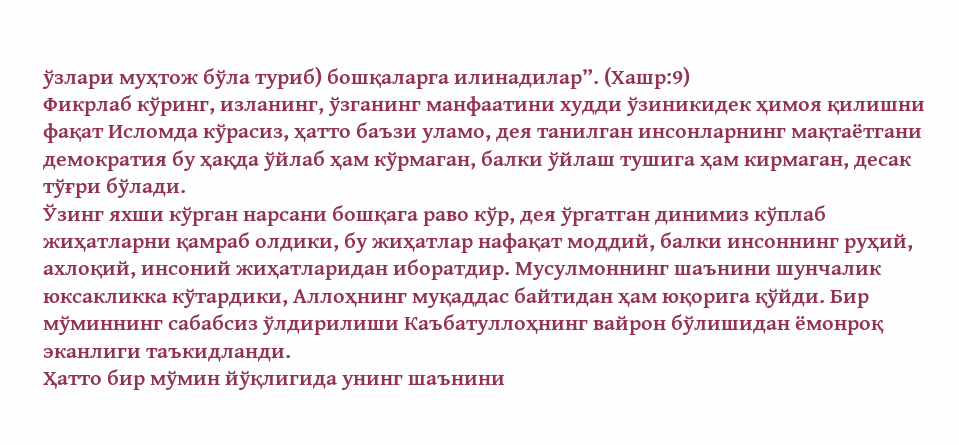ўзлари муҳтож бўла туриб) бошқаларга илинадилар”. (Хашр:9)
Фикрлаб кўринг, изланинг, ўзганинг манфаатини худди ўзиникидек ҳимоя қилишни фақат Исломда кўрасиз, ҳатто баъзи уламо, дея танилган инсонларнинг мақтаётгани демократия бу ҳақда ўйлаб ҳам кўрмаган, балки ўйлаш тушига ҳам кирмаган, десак тўғри бўлади.
Ўзинг яхши кўрган нарсани бошқага раво кўр, дея ўргатган динимиз кўплаб жиҳатларни қамраб олдики, бу жиҳатлар нафақат моддий, балки инсоннинг руҳий, ахлоқий, инсоний жиҳатларидан иборатдир. Мусулмоннинг шаънини шунчалик юксакликка кўтардики, Аллоҳнинг муқаддас байтидан ҳам юқорига қўйди. Бир мўминнинг сабабсиз ўлдирилиши Каъбатуллоҳнинг вайрон бўлишидан ёмонроқ эканлиги таъкидланди.
Ҳатто бир мўмин йўқлигида унинг шаънини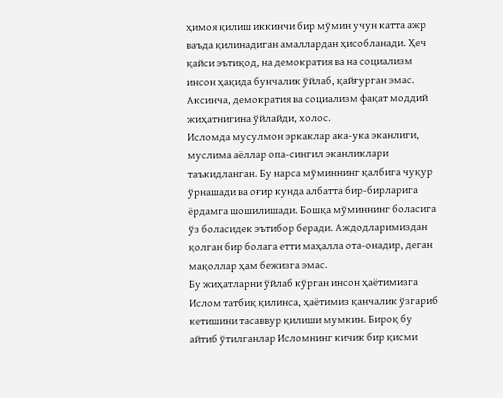ҳимоя қилиш иккинчи бир мўмин учун катта ажр ваъда қилинадиган амаллардан ҳисобланади. Ҳеч қайси эътиқод, на демократия ва на социализм инсон ҳақида бунчалик ўйлаб, қайғурган эмас. Аксинча, демократия ва социализм фақат моддий жиҳатнигина ўйлайди, холос.
Исломда мусулмон эркаклар ака-ука эканлиги, муслима аёллар опа-сингил эканликлари таъкидланган. Бу нарса мўминнинг қалбига чуқур ўрнашади ва оғир кунда албатта бир-бирларига ёрдамга шошилишади. Бошқа мўминнинг боласига ўз боласидек эътибор беради. Аждодларимиздан қолган бир болага етти маҳалла ота-онадир, деган мақоллар ҳам бежизга эмас.
Бу жиҳатларни ўйлаб кўрган инсон ҳаётимизга Ислом татбиқ қилинса, ҳаётимиз қанчалик ўзгариб кетишини тасаввур қилиши мумкин. Бироқ бу айтиб ўтилганлар Исломнинг кичик бир қисми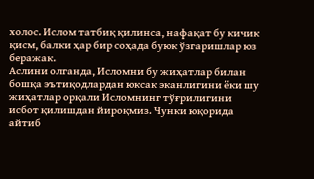холос. Ислом татбиқ қилинса, нафақат бу кичик қисм, балки ҳар бир соҳада буюк ўзгаришлар юз беражак.
Аслини олганда, Исломни бу жиҳатлар билан бошқа эътиқодлардан юксак эканлигини ёки шу жиҳатлар орқали Исломнинг тўғрилигини исбот қилишдан йироқмиз. Чунки юқорида айтиб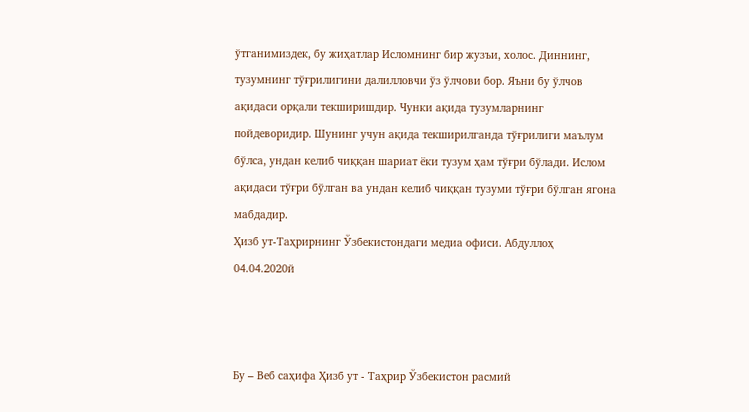ўтганимиздек, бу жиҳатлар Исломнинг бир жузъи, холос. Диннинг, тузумнинг тўғрилигини далилловчи ўз ўлчови бор. Яъни бу ўлчов ақидаси орқали текширишдир. Чунки ақида тузумларнинг пойдеворидир. Шунинг учун ақида текширилганда тўғрилиги маълум бўлса, ундан келиб чиққан шариат ёки тузум ҳам тўғри бўлади. Ислом ақидаси тўғри бўлган ва ундан келиб чиққан тузуми тўғри бўлган ягона мабдадир.
Ҳизб ут-Таҳрирнинг Ўзбекистондаги медиа офиси. Абдуллоҳ
04.04.2020й



Бу – Веб саҳифа Ҳизб ут - Таҳрир Ўзбекистон расмий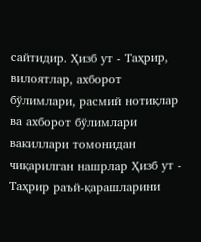сайтидир. Ҳизб ут - Таҳрир, вилоятлар, ахборот бўлимлари, расмий нотиқлар ва ахборот бўлимлари вакиллари томонидан чиқарилган нашрлар Ҳизб ут - Таҳрир раъй-қарашларини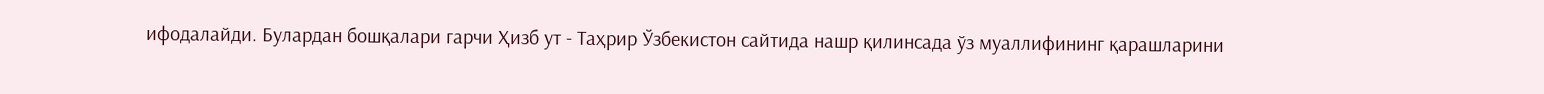ифодалайди. Булардан бошқалари гарчи Ҳизб ут - Таҳрир Ўзбекистон сайтида нашр қилинсада ўз муаллифининг қарашларини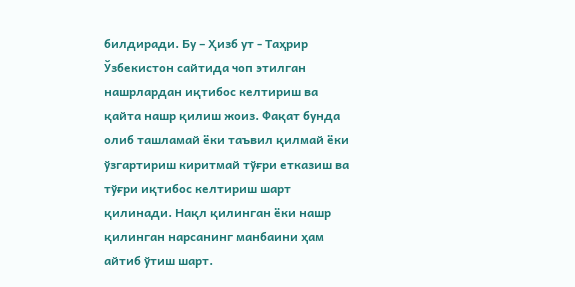билдиради. Бу – Ҳизб ут - Таҳрир Ўзбекистон сайтида чоп этилган нашрлардан иқтибос келтириш ва қайта нашр қилиш жоиз. Фақат бунда олиб ташламай ёки таъвил қилмай ёки ўзгартириш киритмай тўғри етказиш ва тўғри иқтибос келтириш шарт қилинади. Нақл қилинган ёки нашр қилинган нарсанинг манбаини ҳам айтиб ўтиш шарт.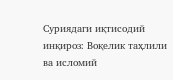Суриядаги иқтисодий инқироз: Воқелик таҳлили ва исломий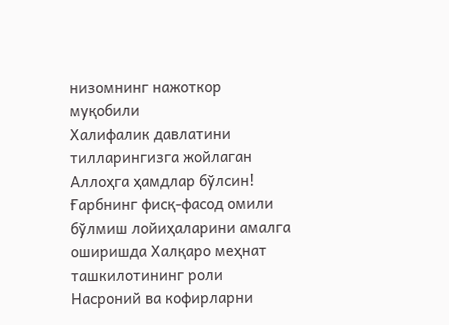низомнинг нажоткор муқобили
Халифалик давлатини тилларингизга жойлаган Аллоҳга ҳамдлар бўлсин!
Ғарбнинг фисқ-фасод омили бўлмиш лойиҳаларини амалга оширишда Халқаро меҳнат ташкилотининг роли
Насроний ва кофирларни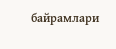байрамлари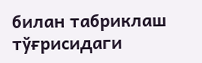билан табриклаш тўғрисидаги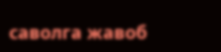саволга жавоб